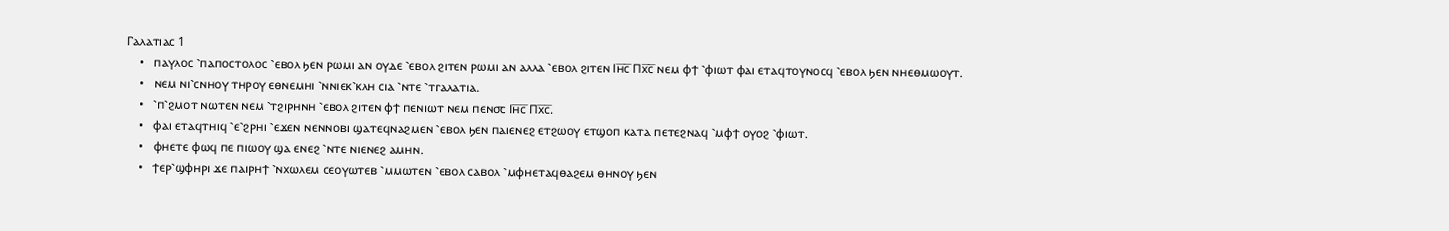Ⲅⲁⲗⲁⲧⲓⲁⲥ 1
    •   ⲡⲁⲩⲗⲟⲥ ⳿ⲡⲁⲡⲟⲥⲧⲟⲗⲟⲥ ⳿ⲉⲃⲟⲗ ϧⲉⲛ ⲣⲱⲙⲓ ⲁⲛ ⲟⲩⲇⲉ ⳿ⲉⲃⲟⲗ ϩⲓⲧⲉⲛ ⲣⲱⲙⲓ ⲁⲛ ⲁⲗⲗⲁ ⳿ⲉⲃⲟⲗ ϩⲓⲧⲉⲛ Ⲓⲏ̅ⲥ̅ Ⲡⲭ̅ⲥ̅ ⲛⲉⲙ ⲫϯ ⳿ⲫⲓⲱⲧ ⲫⲁⲓ ⲉⲧⲁϥⲧⲟⲩⲛⲟⲥϥ ⳿ⲉⲃⲟⲗ ϧⲉⲛ ⲛⲏⲉⲑⲙⲱⲟⲩⲧ.
    •   ⲛⲉⲙ ⲛⲓ⳿ⲥⲛⲏⲟⲩ ⲧⲏⲣⲟⲩ ⲉⲑⲛⲉⲙⲏⲓ ⳿ⲛⲛⲓⲉⲕ⳿ⲕⲗⲏ ⲥⲓⲁ ⳿ⲛⲧⲉ ⳿ⲧⲅⲁⲗⲁⲧⲓⲁ.
    •   ⳿ⲡ⳿ϩⲙⲟⲧ ⲛⲱⲧⲉⲛ ⲛⲉⲙ ⳿ⲧϩⲓⲣⲏⲛⲏ ⳿ⲉⲃⲟⲗ ϩⲓⲧⲉⲛ ⲫϯ ⲡⲉⲛⲓⲱⲧ ⲛⲉⲙ ⲡⲉⲛ⳪ Ⲓⲏ̅ⲥ̅ Ⲡⲭ̅ⲥ̅.
    •   ⲫⲁⲓ ⲉⲧⲁϥⲧⲏⲓϥ ⳿ⲉ⳿ϩⲣⲏⲓ ⳿ⲉϫⲉⲛ ⲛⲉⲛⲛⲟⲃⲓ ϣⲁⲧⲉϥⲛⲁϩⲙⲉⲛ ⳿ⲉⲃⲟⲗ ϧⲉⲛ ⲡⲁⲓⲉⲛⲉϩ ⲉⲧϩⲱⲟⲩ ⲉⲧϣⲟⲡ ⲕⲁⲧⲁ ⲡⲉⲧⲉϩⲛⲁϥ ⳿ⲙⲫϯ ⲟⲩⲟϩ ⳿ⲫⲓⲱⲧ.
    •   ⲫⲏⲉⲧⲉ ⲫⲱϥ ⲡⲉ ⲡⲓⲱⲟⲩ ϣⲁ ⲉⲛⲉϩ ⳿ⲛⲧⲉ ⲛⲓⲉⲛⲉϩ ⲁⲙⲏⲛ.
    •   ϯⲉⲣ⳿ϣⲫⲏⲣⲓ ϫⲉ ⲡⲁⲓⲣⲏϯ ⳿ⲛⲭⲱⲗⲉⲙ ⲥⲉⲟⲩⲱⲧⲉⲃ ⳿ⲙⲙⲱⲧⲉⲛ ⳿ⲉⲃⲟⲗ ⲥⲁⲃⲟⲗ ⳿ⲙⲫⲏⲉⲧⲁϥⲑⲁϩⲉⲙ ⲑⲏⲛⲟⲩ ϧⲉⲛ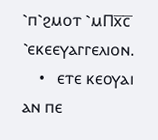⳿ⲡ⳿ϩⲙⲟⲧ ⳿ⲙⲠⲭ̅ⲥ̅ ⳿ⲉⲕⲉⲉⲩⲁⲅⲅⲉⲗⲓⲟⲛ.
    •   ⲉⲧⲉ ⲕⲉⲟⲩⲁⲓ ⲁⲛ ⲡⲉ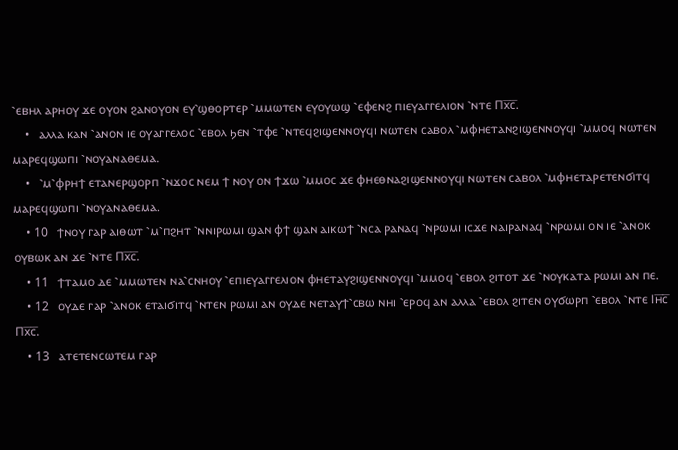⳿ⲉⲃⲏⲗ ⲁⲣⲏⲟⲩ ϫⲉ ⲟⲩⲟⲛ ϩⲁⲛⲟⲩⲟⲛ ⲉⲩ⳿ϣⲑⲟⲣⲧⲉⲣ ⳿ⲙⲙⲱⲧⲉⲛ ⲉⲩⲟⲩⲱϣ ⳿ⲉⲫⲉⲛϩ ⲡⲓⲉⲩⲁⲅⲅⲉⲗⲓⲟⲛ ⳿ⲛⲧⲉ Ⲡⲭ̅ⲥ̅.
    •   ⲁⲗⲗⲁ ⲕⲁⲛ ⳿ⲁⲛⲟⲛ ⲓⲉ ⲟⲩⲁⲅⲅⲉⲗⲟⲥ ⳿ⲉⲃⲟⲗ ϧⲉⲛ ⳿ⲧⲫⲉ ⳿ⲛⲧⲉϥϩⲓϣⲉⲛⲛⲟⲩϥⲓ ⲛⲱⲧⲉⲛ ⲥⲁⲃⲟⲗ ⳿ⲙⲫⲏⲉⲧⲁⲛϩⲓϣⲉⲛⲛⲟⲩϥⲓ ⳿ⲙⲙⲟϥ ⲛⲱⲧⲉⲛ ⲙⲁⲣⲉϥϣⲱⲡⲓ ⳿ⲛⲟⲩⲁⲛⲁⲑⲉⲙⲁ.
    •   ⳿ⲙ⳿ⲫⲣⲏϯ ⲉⲧⲁⲛⲉⲣϣⲟⲣⲡ ⳿ⲛϫⲟⲥ ⲛⲉⲙ ϯ ⲛⲟⲩ ⲟⲛ ϯϫⲱ ⳿ⲙⲙⲟⲥ ϫⲉ ⲫⲏⲉⲑⲛⲁϩⲓϣⲉⲛⲛⲟⲩϥⲓ ⲛⲱⲧⲉⲛ ⲥⲁⲃⲟⲗ ⳿ⲙⲫⲏⲉⲧⲁⲣⲉⲧⲉⲛϭⲓⲧϥ ⲙⲁⲣⲉϥϣⲱⲡⲓ ⳿ⲛⲟⲩⲁⲛⲁⲑⲉⲙⲁ.
    • 10   ϯⲛⲟⲩ ⲅⲁⲣ ⲁⲓⲑⲱⲧ ⳿ⲙ⳿ⲡϩⲏⲧ ⳿ⲛⲛⲓⲣⲱⲙⲓ ϣⲁⲛ ⲫϯ ϣⲁⲛ ⲁⲓⲕⲱϯ ⳿ⲛⲥⲁ ⲣⲁⲛⲁϥ ⳿ⲛⲣⲱⲙⲓ ⲓⲥϫⲉ ⲛⲁⲓⲣⲁⲛⲁϥ ⳿ⲛⲣⲱⲙⲓ ⲟⲛ ⲓⲉ ⳿ⲁⲛⲟⲕ ⲟⲩⲃⲱⲕ ⲁⲛ ϫⲉ ⳿ⲛⲧⲉ Ⲡⲭ̅ⲥ̅.
    • 11   ϯⲧⲁⲙⲟ ⲇⲉ ⳿ⲙⲙⲱⲧⲉⲛ ⲛⲁ⳿ⲥⲛⲏⲟⲩ ⳿ⲉⲡⲓⲉⲩⲁⲅⲅⲉⲗⲓⲟⲛ ⲫⲏⲉⲧⲁⲩϩⲓϣⲉⲛⲛⲟⲩϥⲓ ⳿ⲙⲙⲟϥ ⳿ⲉⲃⲟⲗ ϩⲓⲧⲟⲧ ϫⲉ ⳿ⲛⲟⲩⲕⲁⲧⲁ ⲣⲱⲙⲓ ⲁⲛ ⲡⲉ.
    • 12   ⲟⲩⲇⲉ ⲅⲁⲣ ⳿ⲁⲛⲟⲕ ⲉⲧⲁⲓϭⲓⲧϥ ⳿ⲛⲧⲉⲛ ⲣⲱⲙⲓ ⲁⲛ ⲟⲩⲇⲉ ⲛⲉⲧⲁⲩϯ⳿ⲥⲃⲱ ⲛⲏⲓ ⳿ⲉⲣⲟϥ ⲁⲛ ⲁⲗⲗⲁ ⳿ⲉⲃⲟⲗ ϩⲓⲧⲉⲛ ⲟⲩϭⲱⲣⲡ ⳿ⲉⲃⲟⲗ ⳿ⲛⲧⲉ Ⲓⲏ̅ⲥ̅ Ⲡⲭ̅ⲥ̅.
    • 13   ⲁⲧⲉⲧⲉⲛⲥⲱⲧⲉⲙ ⲅⲁⲣ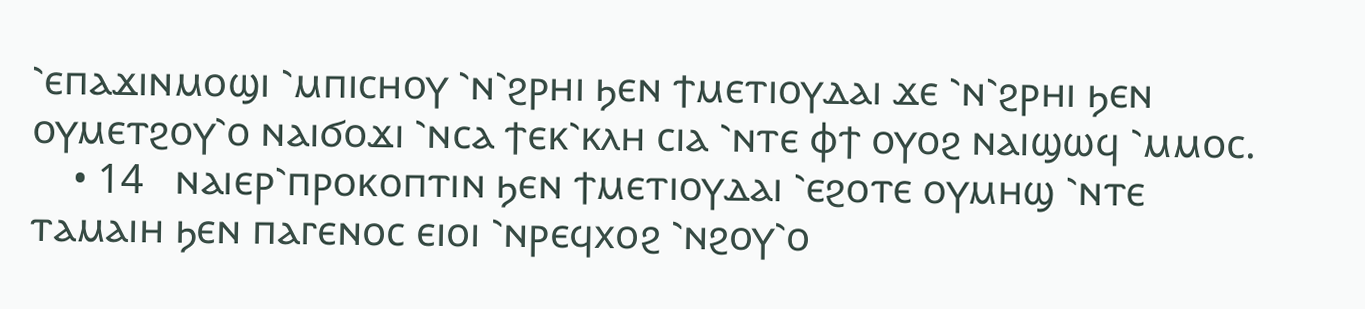⳿ⲉⲡⲁϫⲓⲛⲙⲟϣⲓ ⳿ⲙⲡⲓⲥⲏⲟⲩ ⳿ⲛ⳿ϩⲣⲏⲓ ϧⲉⲛ ϯⲙⲉⲧⲓⲟⲩⲇⲁⲓ ϫⲉ ⳿ⲛ⳿ϩⲣⲏⲓ ϧⲉⲛ ⲟⲩⲙⲉⲧϩⲟⲩ⳿ⲟ ⲛⲁⲓϭⲟϫⲓ ⳿ⲛⲥⲁ ϯⲉⲕ⳿ⲕⲗⲏ ⲥⲓⲁ ⳿ⲛⲧⲉ ⲫϯ ⲟⲩⲟϩ ⲛⲁⲓϣⲱϥ ⳿ⲙⲙⲟⲥ.
    • 14   ⲛⲁⲓⲉⲣ⳿ⲡⲣⲟⲕⲟⲡⲧⲓⲛ ϧⲉⲛ ϯⲙⲉⲧⲓⲟⲩⲇⲁⲓ ⳿ⲉϩⲟⲧⲉ ⲟⲩⲙⲏϣ ⳿ⲛⲧⲉ ⲧⲁⲙⲁⲓⲏ ϧⲉⲛ ⲡⲁⲅⲉⲛⲟⲥ ⲉⲓⲟⲓ ⳿ⲛⲣⲉϥⲭⲟϩ ⳿ⲛϩⲟⲩ⳿ⲟ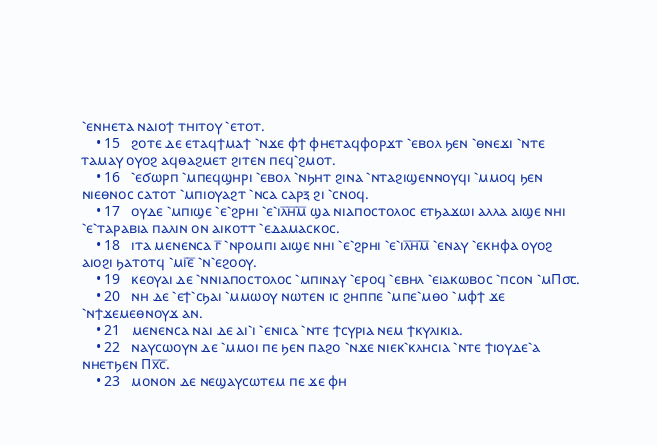⳿ⲉⲛⲏⲉⲧⲁ ⲛⲁⲓⲟϯ ⲧⲏⲓⲧⲟⲩ ⳿ⲉⲧⲟⲧ.
    • 15   ϩⲟⲧⲉ ⲇⲉ ⲉⲧⲁϥϯⲙⲁϯ ⳿ⲛϫⲉ ⲫϯ ⲫⲏⲉⲧⲁϥⲫⲟⲣϫⲧ ⳿ⲉⲃⲟⲗ ϧⲉⲛ ⳿ⲑⲛⲉϫⲓ ⳿ⲛⲧⲉ ⲧⲁⲙⲁⲩ ⲟⲩⲟϩ ⲁϥⲑⲁϩⲙⲉⲧ ϩⲓⲧⲉⲛ ⲡⲉϥ⳿ϩⲙⲟⲧ.
    • 16   ⳿ⲉϭⲱⲣⲡ ⳿ⲙⲡⲉϥϣⲏⲣⲓ ⳿ⲉⲃⲟⲗ ⳿ⲛϧⲏⲧ ϩⲓⲛⲁ ⳿ⲛⲧⲁϩⲓϣⲉⲛⲛⲟⲩϥⲓ ⳿ⲙⲙⲟϥ ϧⲉⲛ ⲛⲓⲉⲑⲛⲟⲥ ⲥⲁⲧⲟⲧ ⳿ⲙⲡⲓⲟⲩⲁϩⲧ ⳿ⲛⲥⲁ ⲥⲁⲣⲝ ϩⲓ ⳿ⲥⲛⲟϥ.
    • 17   ⲟⲩⲇⲉ ⳿ⲙⲡⲓϣⲉ ⳿ⲉ⳿ϩⲣⲏⲓ ⳿ⲉ⳿ⲓⲗ̅ⲏ̅ⲙ̅ ϣⲁ ⲛⲓⲁⲡⲟⲥⲧⲟⲗⲟⲥ ⲉⲧϧⲁϫⲱⲓ ⲁⲗⲗⲁ ⲁⲓϣⲉ ⲛⲏⲓ ⳿ⲉ⳿ⲧⲁⲣⲁⲃⲓⲁ ⲡⲁⲗⲓⲛ ⲟⲛ ⲁⲓⲕⲟⲧⲧ ⳿ⲉⲇⲁⲙⲁⲥⲕⲟⲥ.
    • 18   ⲓⲧⲁ ⲙⲉⲛⲉⲛⲥⲁ ⲅ̅ ⳿ⲛⲣⲟⲙⲡⲓ ⲁⲓϣⲉ ⲛⲏⲓ ⳿ⲉ⳿ϩⲣⲏⲓ ⳿ⲉ⳿ⲓⲗ̅ⲏ̅ⲙ̅ ⳿ⲉⲛⲁⲩ ⳿ⲉⲕⲏⲫⲁ ⲟⲩⲟϩ ⲁⲓⲟϩⲓ ϧⲁⲧⲟⲧϥ ⳿ⲙⲓ̅ⲉ̅ ⳿ⲛ⳿ⲉϩⲟⲟⲩ.
    • 19   ⲕⲉⲟⲩⲁⲓ ⲇⲉ ⳿ⲛⲛⲓⲁⲡⲟⲥⲧⲟⲗⲟⲥ ⳿ⲙⲡⲓⲛⲁⲩ ⳿ⲉⲣⲟϥ ⳿ⲉⲃⲏⲗ ⳿ⲉⲓⲁⲕⲱⲃⲟⲥ ⳿ⲡⲥⲟⲛ ⳿ⲙⲠ⳪.
    • 20   ⲛⲏ ⲇⲉ ⳿ⲉϯ⳿ⲥϧⲁⲓ ⳿ⲙⲙⲱⲟⲩ ⲛⲱⲧⲉⲛ ⲓⲥ ϩⲏⲡⲡⲉ ⳿ⲙⲡⲉ⳿ⲙⲑⲟ ⳿ⲙⲫϯ ϫⲉ ⳿ⲛϯϫⲉⲙⲉⲑⲛⲟⲩϫ ⲁⲛ.
    • 21   ⲙⲉⲛⲉⲛⲥⲁ ⲛⲁⲓ ⲇⲉ ⲁⲓ⳿ⲓ ⳿ⲉⲛⲓⲥⲁ ⳿ⲛⲧⲉ ϯⲥⲩⲣⲓⲁ ⲛⲉⲙ ϯⲕⲩⲗⲓⲕⲓⲁ.
    • 22   ⲛⲁⲩⲥⲱⲟⲩⲛ ⲇⲉ ⳿ⲙⲙⲟⲓ ⲡⲉ ϧⲉⲛ ⲡⲁϩⲟ ⳿ⲛϫⲉ ⲛⲓⲉⲕ⳿ⲕⲗⲏⲥⲓⲁ ⳿ⲛⲧⲉ ϯⲓⲟⲩⲇⲉ⳿ⲁ ⲛⲏⲉⲧϧⲉⲛ Ⲡⲭ̅ⲥ̅.
    • 23   ⲙⲟⲛⲟⲛ ⲇⲉ ⲛⲉϣⲁⲩⲥⲱⲧⲉⲙ ⲡⲉ ϫⲉ ⲫⲏ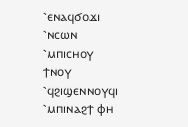⳿ⲉⲛⲁϥϭⲟϫⲓ ⳿ⲛⲥⲱⲛ ⳿ⲙⲡⲓⲥⲏⲟⲩ ϯⲛⲟⲩ ⳿ϥϩⲓϣⲉⲛⲛⲟⲩϥⲓ ⳿ⲙⲡⲓⲛⲁϩϯ ⲫⲏ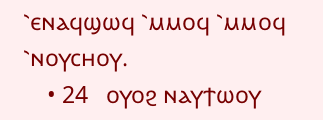⳿ⲉⲛⲁϥϣⲱϥ ⳿ⲙⲙⲟϥ ⳿ⲙⲙⲟϥ ⳿ⲛⲟⲩⲥⲏⲟⲩ.
    • 24   ⲟⲩⲟϩ ⲛⲁⲩϯⲱⲟⲩ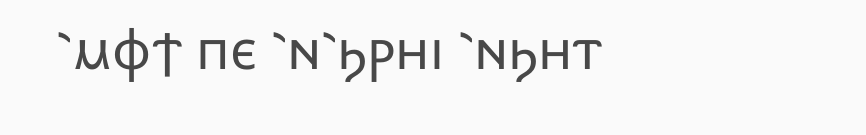⳿ⲙⲫϯ ⲡⲉ ⳿ⲛ⳿ϧⲣⲏⲓ ⳿ⲛϧⲏⲧ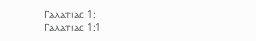Ⲅⲁⲗⲁⲧⲓⲁⲥ 1:
Ⲅⲁⲗⲁⲧⲓⲁⲥ 1:1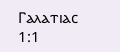Ⲅⲁⲗⲁⲧⲓⲁⲥ 1:1